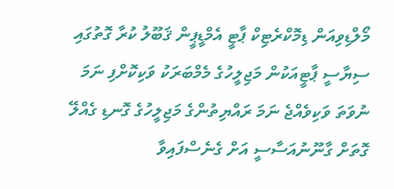މޯލްޑިވިއަން ޑިމޮކްރެޓިކް ޕާޓީ އެމްޑީޕީން ޤަބޫލު ކުރާ ގޮތުގައި ސިޔާސީ ޕާޓީއަކުން މަޖިލީހުގެ މެމްބަރަކު ވަކިކޮށްފި ނަމަ ނުވަތަ ވަކިވެއްޖެ ނަމަ ރައްޔިތުންގެ މަޖިލީހުގެ ގޮނޑި ގެއްލޭ ގޮތަށް ގާނޫނުއަސާސީ އަށް ގެނެސްފައިވާ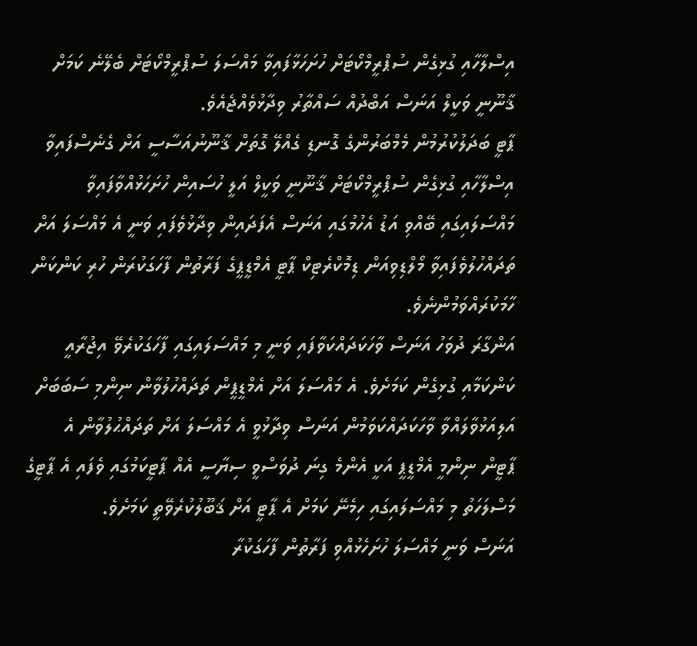އިސްލާހާއި ގުޅިގެން ސުޕްރީމްކޯޓަށް ހުށަހަޅާފައިވާ މައްސަލަ ސުޕްރީމްކޯޓަށް ބެލޭނެ ކަމަށް ޤާނޫނީ ވަކީލް އަނަސް އަބްދުއް ސައްތާރު ވިދާޅުވެއްޖެއެވެ.
ޕާޓީ ބަދަލުކުރުމުން މެމްބަރުންގެ ގޮނޑި ގެއްލޭ ގޮތަށް ޤާނޫނުއަސާސީ އަށް ގެނެސްފައިވާ އިސްލާހާއި ގުޅިގެން ސުޕްރީމްކޯޓަށް ޤާނޫނީ ވަކީލް އަލީ ހުސައިން ހުށަހަޅުއްވާފައިވާ މައްސަލައިގައި ބޭއްވި އަޑު އެހުމުގައި އަނަސް އެފަދައިން ވިދާޅުވެފައި ވަނީ އެ މައްސަލަ އަށް ތަދައްހުލުވެފައިވާ މޯލްޑިވިއަން ޑިމޮކްރެޓިކް ޕާޓީ އެމްޑީޕީގެ ފަރާތުން ފާހަގަކުރަން ހުރި ކަންކަން ހާމަކުރައްވަމުންނެވެ.
އަންގާރަ ދުވަހު އަނަސް ވާހަކަދައްކަވާފައި ވަނީ މި މައްސަލައިގައި ފާހަގަކުރެވޭ އިޖުރާއީ ކަންކަމާއި ގުޅިގެން ކަމަށެވެ. އެ މައްސަލަ އަށް އެމްޑީޕީން ތަދައްހުލުވާން ނިންމި ސަބަބަށް އަލިއަޅުވާލައްވާ ވާހަކަދައްކަވަމުން އަނަސް ވިދާޅުވީ އެ މައްސަލަ އަށް ތަދައްޙުލުވާން އެ ޕާޓީން ނިންމީ އެމްޑީޕީ އަކީ އެންމެ ގިނަ ދުވަސްވީ ސިޔާސީ އެއް ޕާޓީކަމުގައި ވެފައި އެ ޕާޓީގެ މަސްލަހަތު މި މައްސަލައިގައި ހިމެނޭ ކަމަށް އެ ޕާޓީ އަށް ޤަބޫލުކުރެވޭތީ ކަމަށެވެ.
އަނަސް ވަނީ މައްސަލަ ހުށަހެޅުއްވި ފަރާތުން ފާހަގަކުރާ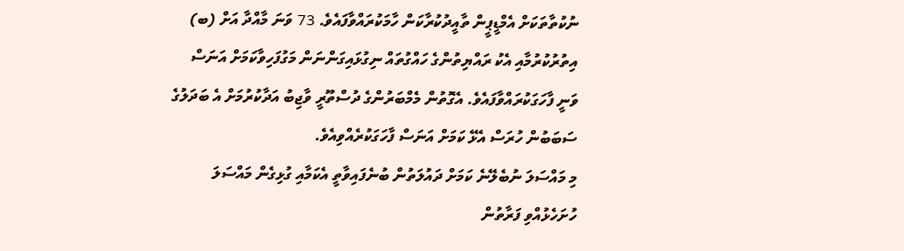ނުކުތާތަކަށް އެމްޑީޕީން ތާއީދުކުރާކަން ހާމަކުރައްވާފައެވެ. 73 ވަނަ މާއްދާ އަށް (ބ) އިތުރުކުރުމާއި އެކު ރައްޔިތުންގެ ހައްގުތައް ނިގުޅައިގަންނަން މަގުފަހިވާކަމަށް އަނަސް ވަނީ ފާހަގަކުރައްވާފައެވެ. އެގޮތުން މެމްބަރުންގެ ދުސްތޫރީ ވާޖިބު އަދާކުރުމަށް އެ ބަދަލުގެ ސަބަބުން ހުރަސް އެޅޭ ކަމަށް އަނަސް ފާހަގަކުރެއްވިއެވެ.
މި މައްސަލަ ނުބެލޭނެ ކަމަށް ދައުލަތުން ބުނެފައިވާތީ އެކަމާއި ގުޅިގެން މައްސަލަ ހުށަހެޅުއްވި ފަރާތުން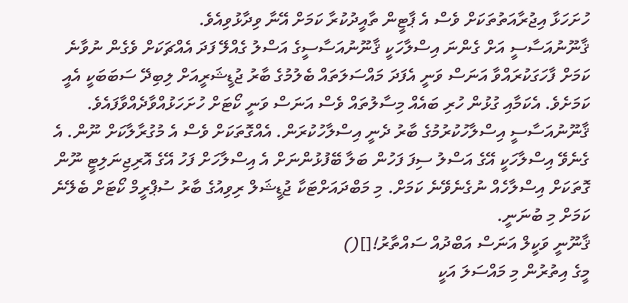ހުށަހަޅާ އިޖުރާއަތުތަކަށް ވެސް އެ ޕާޓީން ތާއީދުކުރާ ކަމަށް އޭނާ ވިދާޅުވިއެވެ.
ޤާނޫނުއަސާސީ އަށް ގެންނަ އިސްލާހަކީ ޤާނޫނުއަސާސީގެ އަސްލު ގެއްލޭ ފަދަ އެއްޗަކަށް ވެގެން ނުވާނެ ކަމަށް ފާހަގަކުރައްވާ އަނަސް ވަނީ އެފަދަ މައްސަލަތައް ބެލުމުގެ ބާރު ޖުޑީޝަރީއަށް ލިބިދޭ ސަބަބަކީ އެއީ ކަމަށެވެ. އެކަމާއި ގުޅުން ހުރި ބައެއް މިސާލުތައް ވެސް އަނަސް ވަނީ ކޯޓަށް ހުށަހަޅުއްވާދެއްވާފައެވެ.
ޤާނޫނުއަސާސީ އިސްލާހުކުރުމުގެ ބާރު ދެނީ އިސްލާހުކުރަން. އެއްގޮތަކަށް ވެސް އެ މުގުރާލާކަށް ނޫން. އެ ގެނެވޭ އިސްލާހަކީ އޭގެ އަސްލު ސިފަ ފަހުން ބަލާ ބޭފުޅުންނަށް އެ އިސްލާހަށް ފަހު އޭގެ އޮރިޖިނަލިޓީ ނޫން ގޮތަކަށް އިސްލާހެއް ނުގެނެވޭނެ ކަމަށް. މި މަބްދައަށްޓަކާ ޖުޑީޝަލް ރިވިއުގެ ބާރު ސުޕްރީމް ކޯޓަށް ބެލޭނެ ކަމަށް މި ބުނަނީ.
ޤާނޫނީ ވަކީލް އަނަސް އަބްދުއް ސައްތާރު![]()
މީގެ އިތުރުން މި މައްސަލަ އަކީ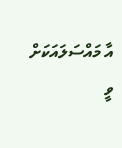އާ މައްސަލައަކަށް ވީ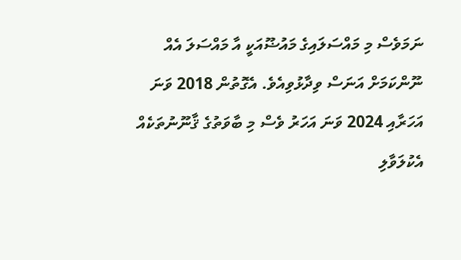ނަމަވެސް މި މައްސަލައިގެ މައުޟޫއަކީ އާ މައްސަލަ އެއް ނޫންކަމަށް އަނަސް ވިދާޅުވިއެވެ. އެގޮތުން 2018 ވަނަ އަހަރާއި 2024 ވަނަ އަހަރު ވެސް މި ބާވަތުގެ ޤާނޫނުތަކެއް އެކުލަވާލި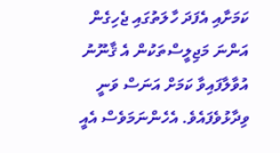ކަމަށާއި އެފަދަ ހާލަތުގައި ޖެހިގެން އަންނަ މަޖިލީސްތަކުން އެ ޤާނޫނު އުވާލާފައިވާ ކަމަށް އަނަސް ވަނީ ވިދާޅުވެފައެވެ. އެހެންނަމަވެސް އެއީ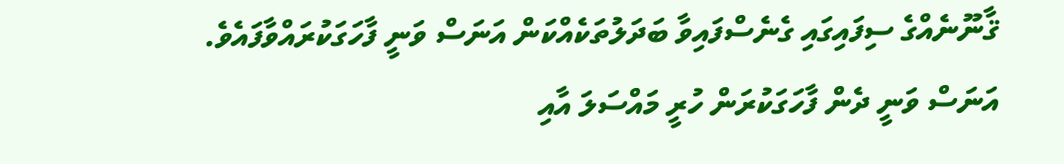ޤާނޫނެއްގެ ސިފައިގައި ގެނެސްފައިވާ ބަދަލުތަކެއްކަން އަނަސް ވަނީ ފާހަގަކުރައްވާފައެވެ.
އަނަސް ވަނީ ދެން ފާހަގަކުރަން ހުރީ މައްސަލަ އާއި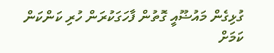ގުޅިގެން މައުޟޫއީ ގޮތުން ފާހަގަކުރަން ހުރި ކަންކަން ކަމަށް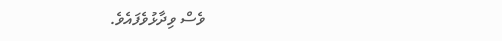ވެސް ވިދާޅުވެފައެވެ.